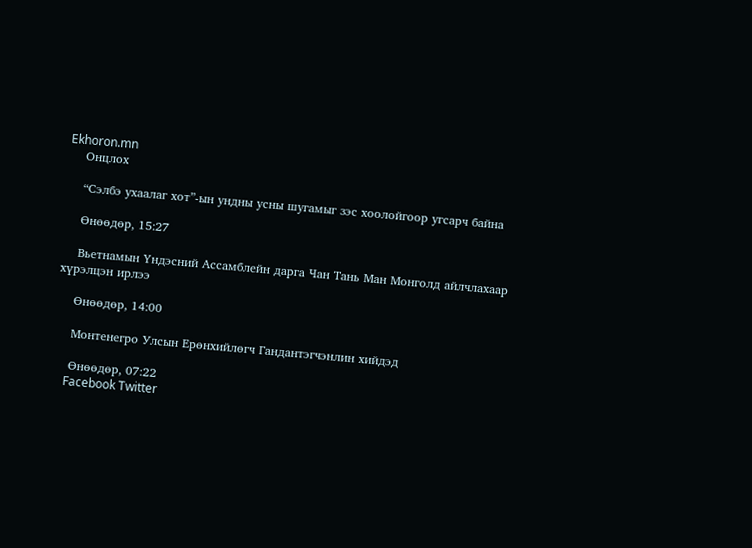Ekhoron.mn
    Онцлох

    “Сэлбэ ухаалаг хот”-ын ундны усны шугамыг зэс хоолойгоор угсарч байна

    Өнөөдөр, 15:27

    Вьетнамын Үндэсний Ассамблейн дарга Чан Тань Ман Монголд айлчлахаар хүрэлцэн ирлээ

    Өнөөдөр, 14:00

    Монтенегро Улсын Ерөнхийлөгч Гандантэгчэнлин хийдэд

    Өнөөдөр, 07:22
    Facebook Twitter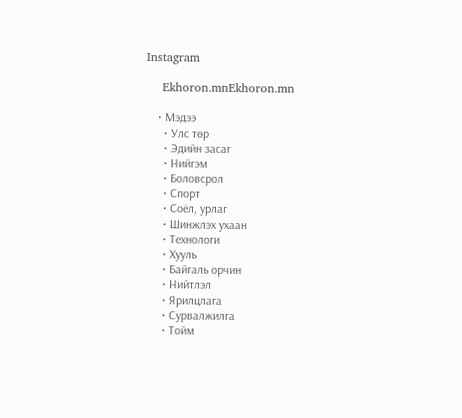Instagram

    Ekhoron.mnEkhoron.mn

    • Мэдээ
      • Улс төр
      • Эдийн засаг
      • Нийгэм
      • Боловсрол
      • Спорт
      • Соёл, урлаг
      • Шинжлэх ухаан
      • Технологи
      • Хууль
      • Байгаль орчин
      • Нийтлэл
      • Ярилцлага
      • Сурвалжилга
      • Тойм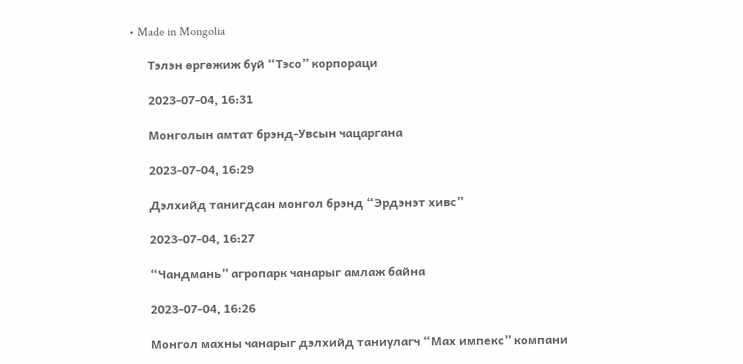• Made in Mongolia

      Тэлэн өргөжиж буй “Тэсо” корпораци

      2023-07-04, 16:31

      Монголын амтат брэнд-Увсын чацаргана

      2023-07-04, 16:29

      Дэлхийд танигдсан монгол брэнд “Эрдэнэт хивс”

      2023-07-04, 16:27

      “Чандмань” агропарк чанарыг амлаж байна

      2023-07-04, 16:26

      Монгол махны чанарыг дэлхийд таниулагч “Мах импекс” компани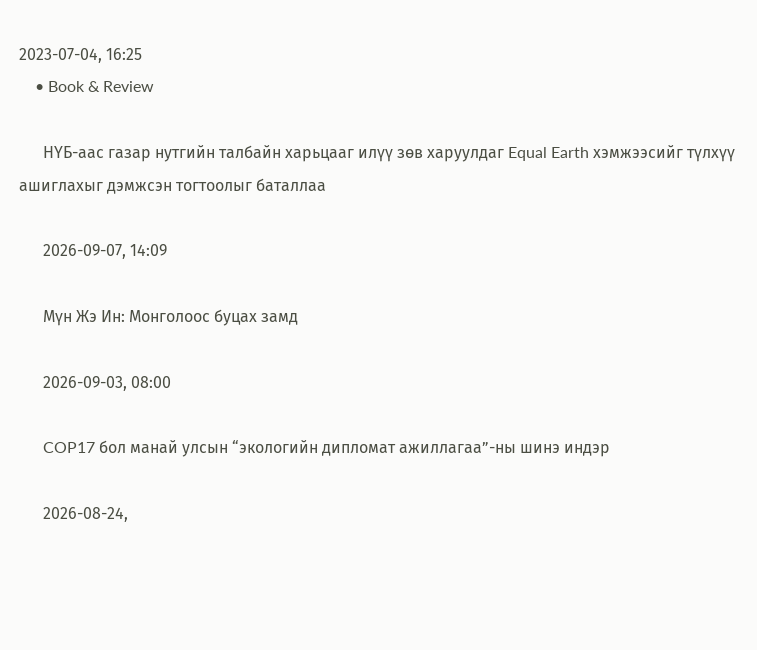2023-07-04, 16:25
    • Book & Review

      НҮБ-аас газар нутгийн талбайн харьцааг илүү зөв харуулдаг Equal Earth хэмжээсийг түлхүү ашиглахыг дэмжсэн тогтоолыг баталлаа

      2026-09-07, 14:09

      Мүн Жэ Ин: Монголоос буцах замд

      2026-09-03, 08:00

      COP17 бол манай улсын “экологийн дипломат ажиллагаа”-ны шинэ индэр

      2026-08-24,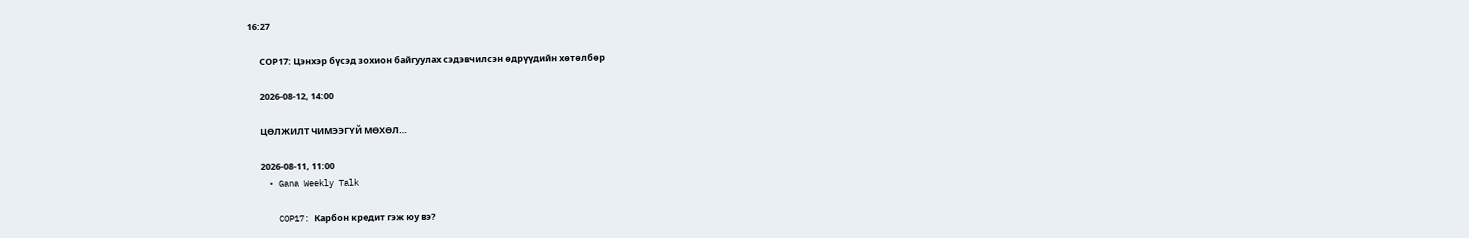16:27

      СОР17: Цэнхэр бүсэд зохион байгуулах сэдэвчилсэн өдрүүдийн хөтөлбөр

      2026-08-12, 14:00

      ЦӨЛЖИЛТ ЧИМЭЭГҮЙ МӨХӨЛ…

      2026-08-11, 11:00
    • Gana Weekly Talk

      COP17: Карбон кредит гэж юу вэ?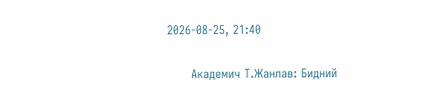2026-08-25, 21:40

      Академич Т.Жанлав: Бидний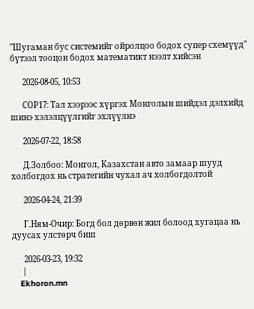"Шугаман бус системийг ойролцоо бодох супер схемүүд" бүтээл тооцон бодох математикт нээлт хийсэн

      2026-08-05, 10:53

      СОР17: Тал хээрээс хүргэх Монголын шийдэл дэлхийд шинэ хэлэлцүүлгийг эхлүүлнэ

      2026-07-22, 18:58

      Д.Золбоо: Монгол, Казахстан авто замаар шууд холбогдох нь стратегийн чухал ач холбогдолтой

      2026-04-24, 21:39

      Г.Ням-Очир: Богд бол дөрвөн жил болоод хугацаа нь дуусах улстөрч биш

      2026-03-23, 19:32
     |
    Ekhoron.mn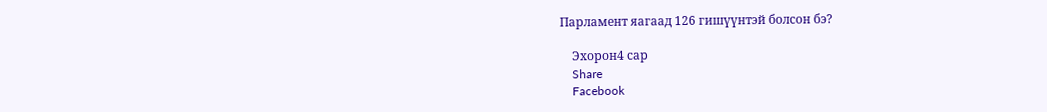Парламент яагаад 126 гишүүнтэй болсон бэ?

    Эхорон4 сар
    Share
    Facebook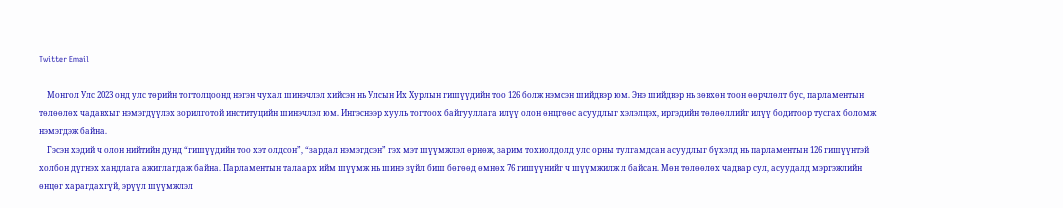Twitter Email

    Монгол Улс 2023 онд улс төрийн тогтолцоонд нэгэн чухал шинэчлэл хийсэн нь Улсын Их Хурлын гишүүдийн тоо 126 болж нэмсэн шийдвэр юм. Энэ шийдвэр нь зөвхөн тоон өөрчлөлт бус, парламентын төлөөлөх чадавхыг нэмэгдүүлэх зорилготой институцийн шинэчлэл юм. Ингэснээр хууль тогтоох байгууллага илүү олон өнцгөөс асуудлыг хэлэлцэх, иргэдийн төлөөллийг илүү бодитоор тусгах боломж нэмэгдэж байна.
    Гэсэн хэдий ч олон нийтийн дунд “гишүүдийн тоо хэт олдсон”, “зардал нэмэгдсэн” гэх мэт шүүмжлэл өрнөж, зарим тохиолдолд улс орны тулгамдсан асуудлыг бүхэлд нь парламентын 126 гишүүнтэй холбон дүгнэх хандлага ажиглагдаж байна. Парламентын талаарх ийм шүүмж нь шинэ зүйл биш бөгөөд өмнөх 76 гишүүнийг ч шүүмжилж л байсан. Мөн төлөөлөх чадвар сул, асуудалд мэргэжлийн өнцөг харагдахгүй, эрүүл шүүмжлэл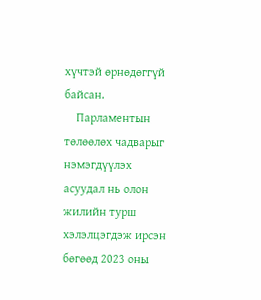хүчтэй өрнөдөггүй байсан.
    Парламентын төлөөлөх чадварыг нэмэгдүүлэх асуудал нь олон жилийн турш хэлэлцэгдэж ирсэн бөгөөд 2023 оны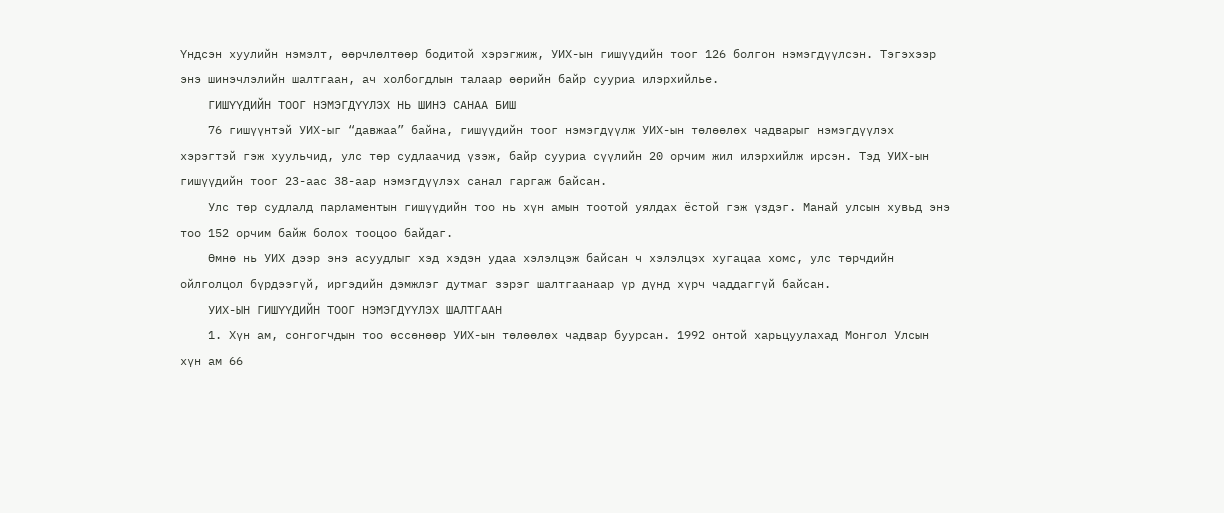Үндсэн хуулийн нэмэлт, өөрчлөлтөөр бодитой хэрэгжиж, УИХ-ын гишүүдийн тоог 126 болгон нэмэгдүүлсэн. Тэгэхээр энэ шинэчлэлийн шалтгаан, ач холбогдлын талаар өөрийн байр сууриа илэрхийлье.
    ГИШҮҮДИЙН ТООГ НЭМЭГДҮҮЛЭХ НЬ ШИНЭ САНАА БИШ
    76 гишүүнтэй УИХ-ыг “давжаа” байна, гишүүдийн тоог нэмэгдүүлж УИХ-ын төлөөлөх чадварыг нэмэгдүүлэх хэрэгтэй гэж хуульчид, улс төр судлаачид үзэж, байр сууриа сүүлийн 20 орчим жил илэрхийлж ирсэн. Тэд УИХ-ын гишүүдийн тоог 23-аас 38-аар нэмэгдүүлэх санал гаргаж байсан.
    Улс төр судлалд парламентын гишүүдийн тоо нь хүн амын тоотой уялдах ёстой гэж үздэг. Манай улсын хувьд энэ тоо 152 орчим байж болох тооцоо байдаг.
    Өмнө нь УИХ дээр энэ асуудлыг хэд хэдэн удаа хэлэлцэж байсан ч хэлэлцэх хугацаа хомс, улс төрчдийн ойлголцол бүрдээгүй, иргэдийн дэмжлэг дутмаг зэрэг шалтгаанаар үр дүнд хүрч чаддаггүй байсан.
    УИХ-ЫН ГИШҮҮДИЙН ТООГ НЭМЭГДҮҮЛЭХ ШАЛТГААН
    1. Хүн ам, сонгогчдын тоо өссөнөөр УИХ-ын төлөөлөх чадвар буурсан. 1992 онтой харьцуулахад Монгол Улсын хүн ам 66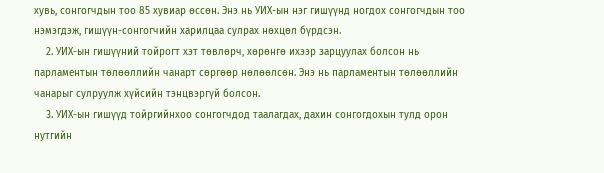хувь, сонгогчдын тоо 85 хувиар өссөн. Энэ нь УИХ-ын нэг гишүүнд ногдох сонгогчдын тоо нэмэгдэж, гишүүн-сонгогчийн харилцаа сулрах нөхцөл бүрдсэн.
    2. УИХ-ын гишүүний тойрогт хэт төвлөрч, хөрөнгө ихээр зарцуулах болсон нь парламентын төлөөллийн чанарт сөргөөр нөлөөлсөн. Энэ нь парламентын төлөөллийн чанарыг сулруулж хүйсийн тэнцвэргүй болсон.
    3. УИХ-ын гишүүд тойргийнхоо сонгогчдод таалагдах, дахин сонгогдохын тулд орон нутгийн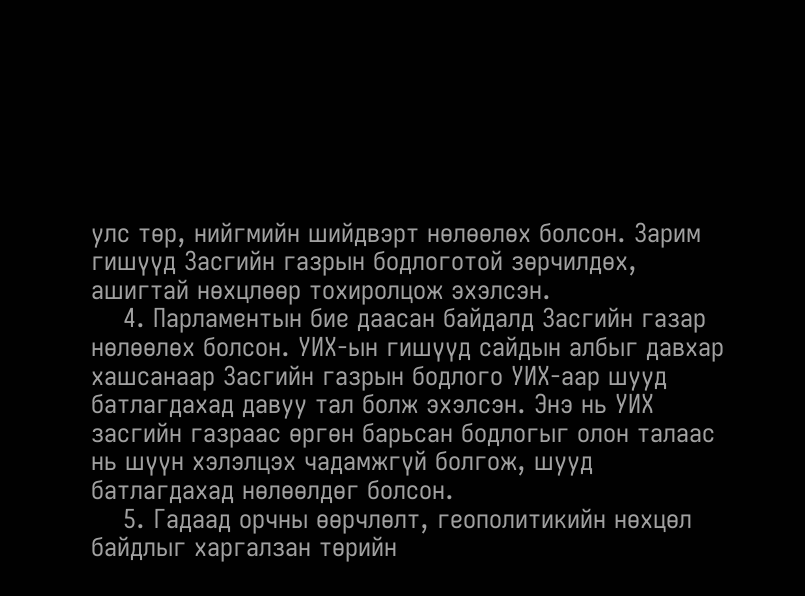улс төр, нийгмийн шийдвэрт нөлөөлөх болсон. Зарим гишүүд Засгийн газрын бодлоготой зөрчилдөх, ашигтай нөхцлөөр тохиролцож эхэлсэн.
    4. Парламентын бие даасан байдалд Засгийн газар нөлөөлөх болсон. УИХ-ын гишүүд сайдын албыг давхар хашсанаар Засгийн газрын бодлого УИХ-аар шууд батлагдахад давуу тал болж эхэлсэн. Энэ нь УИХ засгийн газраас өргөн барьсан бодлогыг олон талаас нь шүүн хэлэлцэх чадамжгүй болгож, шууд батлагдахад нөлөөлдөг болсон.
    5. Гадаад орчны өөрчлөлт, геополитикийн нөхцөл байдлыг харгалзан төрийн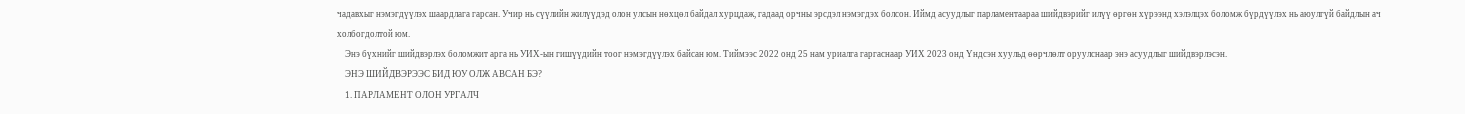чадавхыг нэмэгдүүлэх шаардлага гарсан. Учир нь сүүлийн жилүүдэд олон улсын нөхцөл байдал хурцдаж, гадаад орчны эрсдэл нэмэгдэх болсон. Иймд асуудлыг парламентаараа шийдвэрийг илүү өргөн хүрээнд хэлэлцэх боломж бүрдүүлэх нь аюулгүй байдлын ач холбогдолтой юм.
    Энэ бүхнийг шийдвэрлэх боломжит арга нь УИХ-ын гишүүдийн тоог нэмэгдүүлэх байсан юм. Тиймээс 2022 онд 25 нам уриалга гаргаснаар УИХ 2023 онд Үндсэн хуульд өөрчлөлт оруулснаар энэ асуудлыг шийдвэрлэсэн.
    ЭНЭ ШИЙДВЭРЭЭС БИД ЮУ ОЛЖ АВСАН БЭ?
    1. ПАРЛАМЕНТ ОЛОН УРГАЛЧ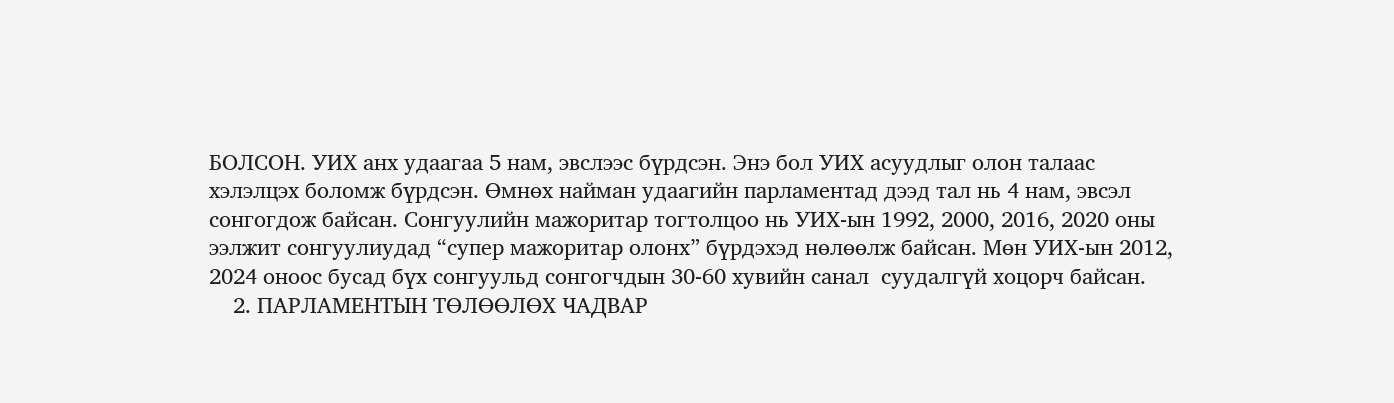БОЛСОН. УИХ анх удаагаа 5 нам, эвслээс бүрдсэн. Энэ бол УИХ асуудлыг олон талаас хэлэлцэх боломж бүрдсэн. Өмнөх найман удаагийн парламентад дээд тал нь 4 нам, эвсэл сонгогдож байсан. Сонгуулийн мажоритар тогтолцоо нь УИХ-ын 1992, 2000, 2016, 2020 оны ээлжит сонгуулиудад “супер мажоритар олонх” бүрдэхэд нөлөөлж байсан. Мөн УИХ-ын 2012, 2024 оноос бусад бүх сонгуульд сонгогчдын 30-60 хувийн санал  суудалгүй хоцорч байсан.
    2. ПАРЛАМЕНТЫН ТӨЛӨӨЛӨХ ЧАДВАР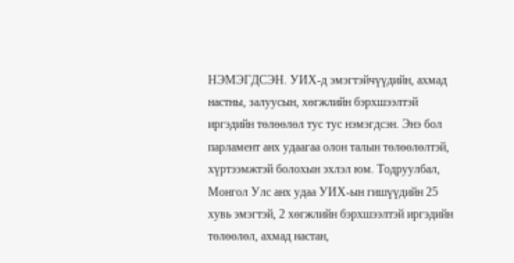НЭМЭГДСЭН. УИХ-д эмэгтэйчүүдийн, ахмад настны, залуусын, хөгжлийн бэрхшээлтэй иргэдийн төлөөлөл тус тус нэмэгдсэн. Энэ бол парламент анх удаагаа олон талын төлөөлөлтэй, хүртээмжтэй болохын эхлэл юм. Тодруулбал, Монгол Улс анх удаа УИХ-ын гишүүдийн 25 хувь эмэгтэй, 2 хөгжлийн бэрхшээлтэй иргэдийн төлөөлөл, ахмад настан,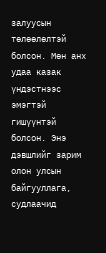залуусын төлөөлөлтэй болсон. Мөн анх удаа казак үндэстнээс эмэгтэй гишүүнтэй болсон. Энэ дэвшлийг зарим олон улсын байгууллага, судлаачид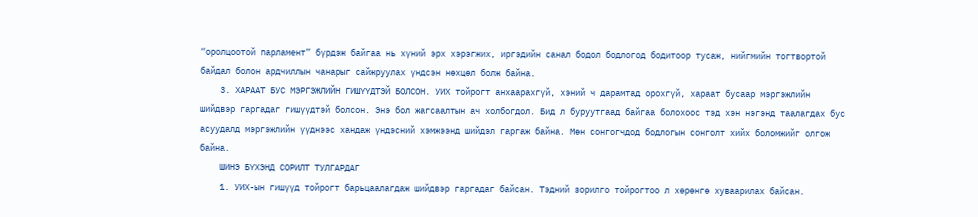“оролцоотой парламент” бүрдэж байгаа нь хүний эрх хэрэгжих, иргэдийн санал бодол бодлогод бодитоор тусаж, нийгмийн тогтвортой байдал болон ардчиллын чанарыг сайжруулах үндсэн нөхцөл болж байна.
    3. ХАРААТ БУС МЭРГЭЖЛИЙН ГИШҮҮДТЭЙ БОЛСОН. УИХ тойрогт анхаарахгүй, хэний ч дарамтад орохгүй, хараат бусаар мэргэжлийн шийдвэр гаргадаг гишүүдтэй болсон. Энэ бол жагсаалтын ач холбогдол. Бид л буруутгаад байгаа болохоос тэд хэн нэгэнд таалагдах бус асуудалд мэргэжлийн үүднээс хандаж үндэсний хэмжээнд шийдэл гаргаж байна. Мөн сонгогчдод бодлогын сонголт хийх боломжийг олгож байна.
    ШИНЭ БҮХЭНД СОРИЛТ ТУЛГАРДАГ
    1. УИХ-ын гишүүд тойрогт барьцаалагдаж шийдвэр гаргадаг байсан. Тэдний зорилго тойрогтоо л хөрөнгө хуваарилах байсан.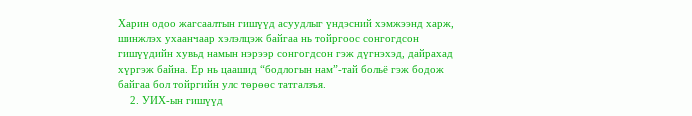Харин одоо жагсаалтын гишүүд асуудлыг үндэсний хэмжээнд харж, шинжлэх ухаанчаар хэлэлцэж байгаа нь тойргоос сонгогдсон гишүүдийн хувьд намын нэрээр сонгогдсон гэж дүгнэхэд, дайрахад хүргэж байна. Ер нь цаашид “бодлогын нам”-тай больё гэж бодож байгаа бол тойргийн улс төрөөс татгалзъя.
    2. УИХ-ын гишүүд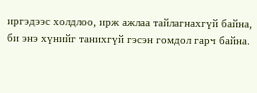иргэдээс холдлоо, ирж ажлаа тайлагнахгүй байна, би энэ хүнийг танихгүй гэсэн гомдол гарч байна.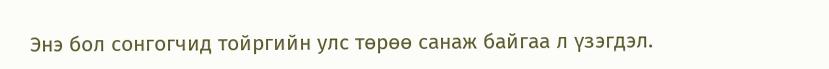Энэ бол сонгогчид тойргийн улс төрөө санаж байгаа л үзэгдэл.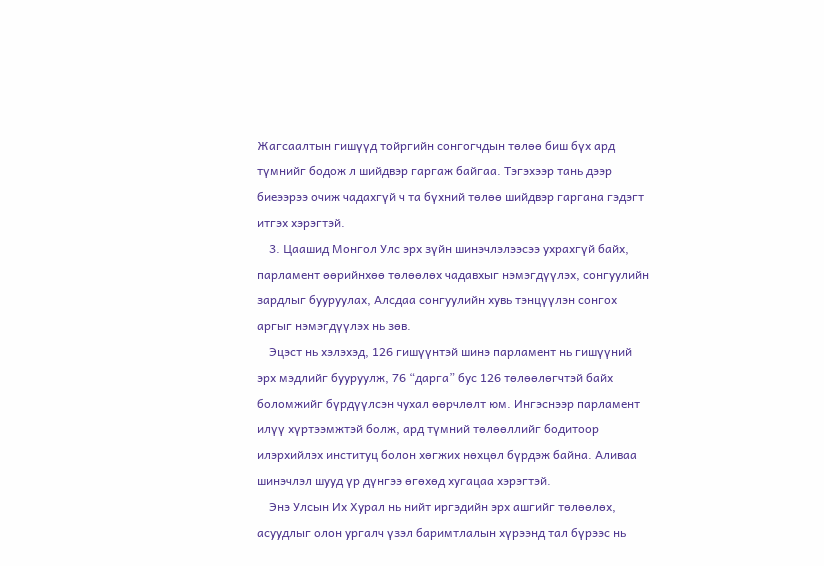Жагсаалтын гишүүд тойргийн сонгогчдын төлөө биш бүх ард түмнийг бодож л шийдвэр гаргаж байгаа. Тэгэхээр тань дээр биеээрээ очиж чадахгүй ч та бүхний төлөө шийдвэр гаргана гэдэгт итгэх хэрэгтэй.
    3. Цаашид Монгол Улс эрх зүйн шинэчлэлээсээ ухрахгүй байх, парламент өөрийнхөө төлөөлөх чадавхыг нэмэгдүүлэх, сонгуулийн зардлыг бууруулах, Алсдаа сонгуулийн хувь тэнцүүлэн сонгох аргыг нэмэгдүүлэх нь зөв.
    Эцэст нь хэлэхэд, 126 гишүүнтэй шинэ парламент нь гишүүний эрх мэдлийг бууруулж, 76 “дарга” бус 126 төлөөлөгчтэй байх боломжийг бүрдүүлсэн чухал өөрчлөлт юм. Ингэснээр парламент илүү хүртээмжтэй болж, ард түмний төлөөллийг бодитоор илэрхийлэх институц болон хөгжих нөхцөл бүрдэж байна. Аливаа шинэчлэл шууд үр дүнгээ өгөхөд хугацаа хэрэгтэй.
    Энэ Улсын Их Хурал нь нийт иргэдийн эрх ашгийг төлөөлөх, асуудлыг олон ургалч үзэл баримтлалын хүрээнд тал бүрээс нь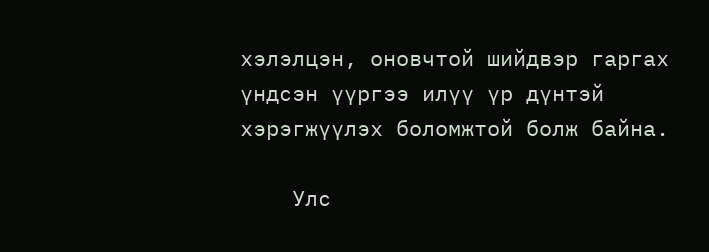хэлэлцэн, оновчтой шийдвэр гаргах үндсэн үүргээ илүү үр дүнтэй хэрэгжүүлэх боломжтой болж байна.

    Улс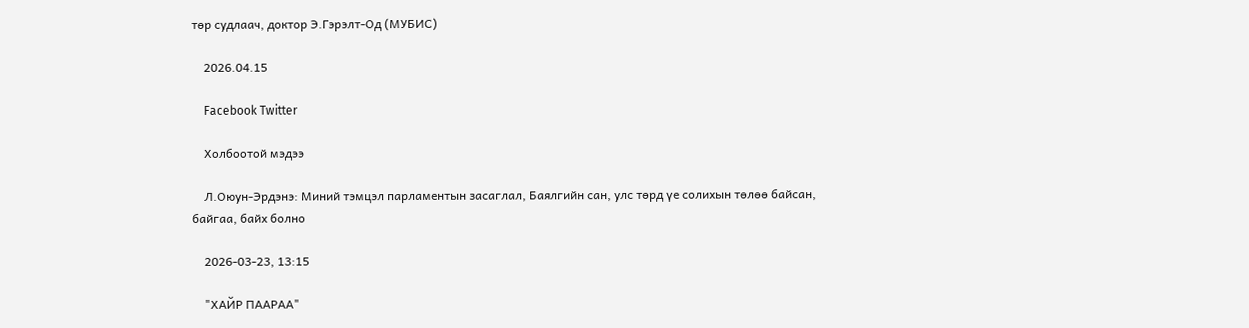төр судлаач, доктор Э.Гэрэлт-Од (МУБИС)

    2026.04.15

    Facebook Twitter

    Холбоотой мэдээ

    Л.Оюун-Эрдэнэ: Миний тэмцэл парламентын засаглал, Баялгийн сан, улс төрд үе солихын төлөө байсан, байгаа, байх болно

    2026-03-23, 13:15

    "ХАЙР ПААРАА"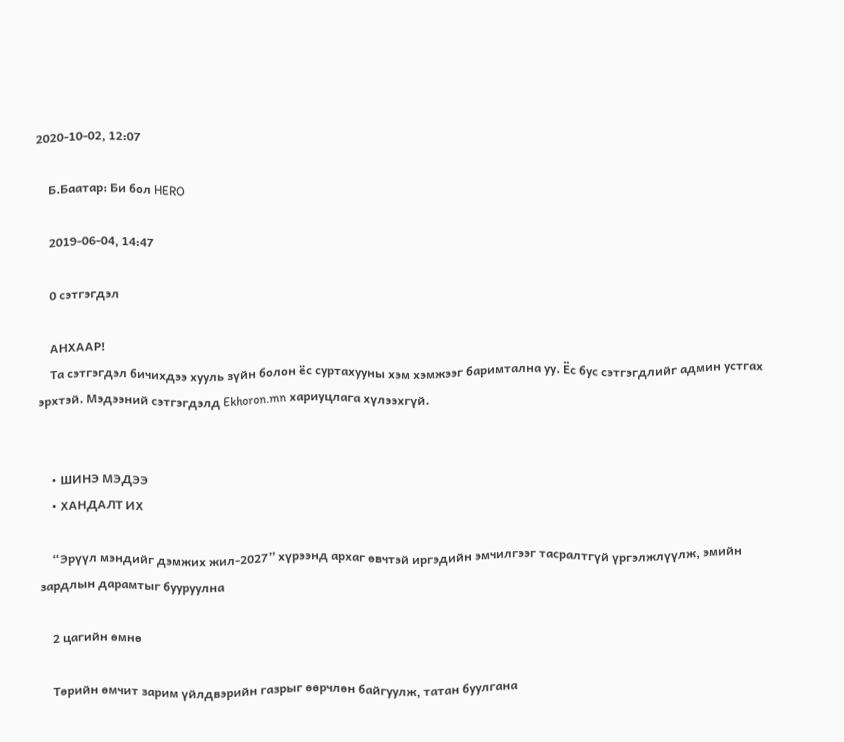2020-10-02, 12:07

    Б.Баатар: Би бол HERO

    2019-06-04, 14:47

    0 сэтгэгдэл

    АНХААР!
    Та сэтгэгдэл бичихдээ хууль зүйн болон ёс суртахууны хэм хэмжээг баримтална уу. Ёс бус сэтгэгдлийг админ устгах эрхтэй. Мэдээний сэтгэгдэлд Ekhoron.mn хариуцлага хүлээхгүй.


    • ШИНЭ МЭДЭЭ
    • ХАНДАЛТ ИХ

    “Эрүүл мэндийг дэмжих жил-2027” хүрээнд архаг өвчтэй иргэдийн эмчилгээг тасралтгүй үргэлжлүүлж, эмийн зардлын дарамтыг бууруулна

    2 цагийн өмнө

    Төрийн өмчит зарим үйлдвэрийн газрыг өөрчлөн байгуулж, татан буулгана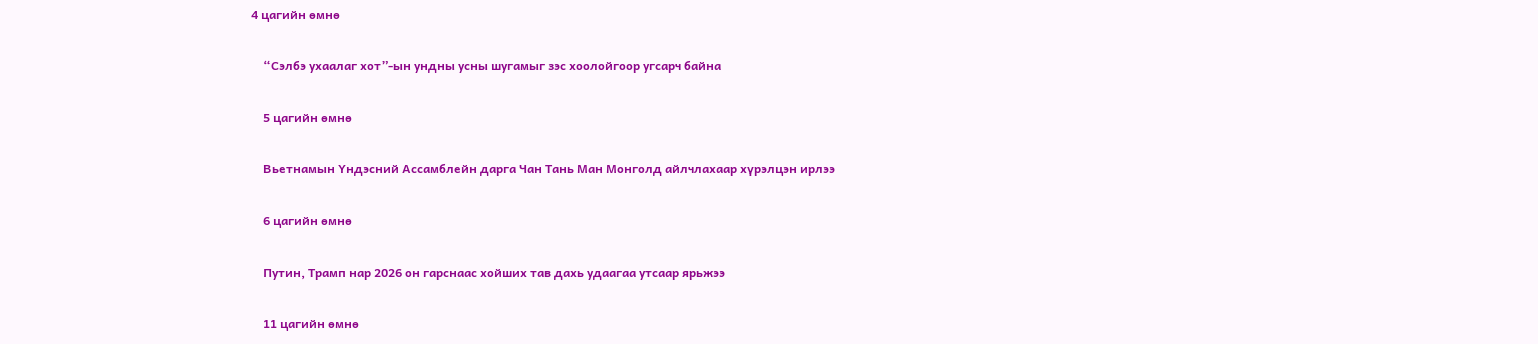4 цагийн өмнө

    “Сэлбэ ухаалаг хот”-ын ундны усны шугамыг зэс хоолойгоор угсарч байна

    5 цагийн өмнө

    Вьетнамын Үндэсний Ассамблейн дарга Чан Тань Ман Монголд айлчлахаар хүрэлцэн ирлээ

    6 цагийн өмнө

    Путин, Трамп нар 2026 он гарснаас хойших тав дахь удаагаа утсаар ярьжээ

    11 цагийн өмнө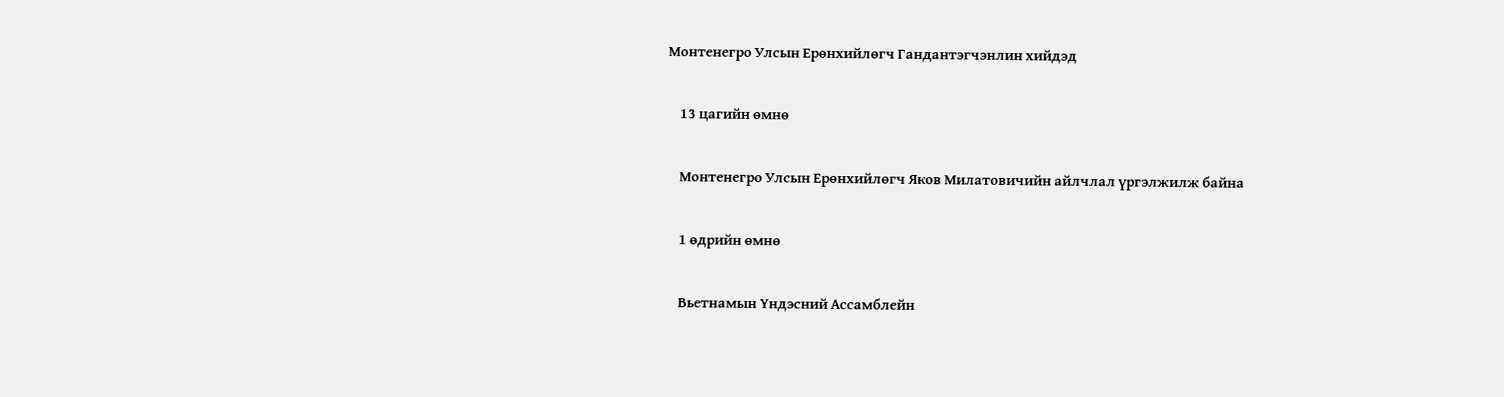Монтенегро Улсын Ерөнхийлөгч Гандантэгчэнлин хийдэд

    13 цагийн өмнө

    Монтенегро Улсын Ерөнхийлөгч Яков Милатовичийн айлчлал үргэлжилж байна

    1 өдрийн өмнө

    Вьетнамын Үндэсний Ассамблейн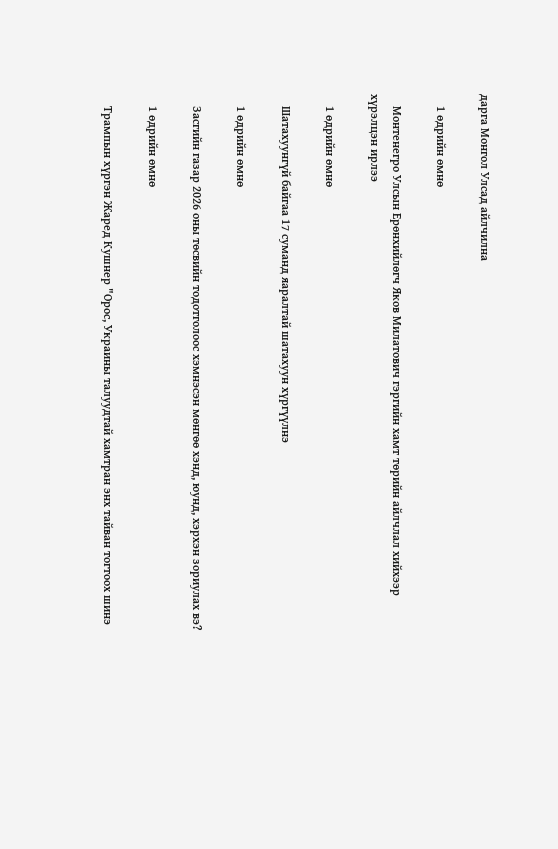дарга Монгол Улсад айлчилна

    1 өдрийн өмнө

    Монтенегро Улсын Ерөнхийлөгч Яков Милатович гэргийн хамт төрийн айлчлал хийхээр хүрэлцэн ирлээ

    1 өдрийн өмнө

    Шатахуунгүй байгаа 17 суманд яаралтай шатахуун хүргүүлнэ

    1 өдрийн өмнө

    Засгийн газар 2026 оны төсвийн тодотголоос хэмнэсэн мөнгөө хэнд, юунд, хэрхэн зориулах вэ?

    1 өдрийн өмнө

    Трампын хүргэн Жаред Кушнер "Орос, Украины талуудтай хамтран энх тайван тогтоох шинэ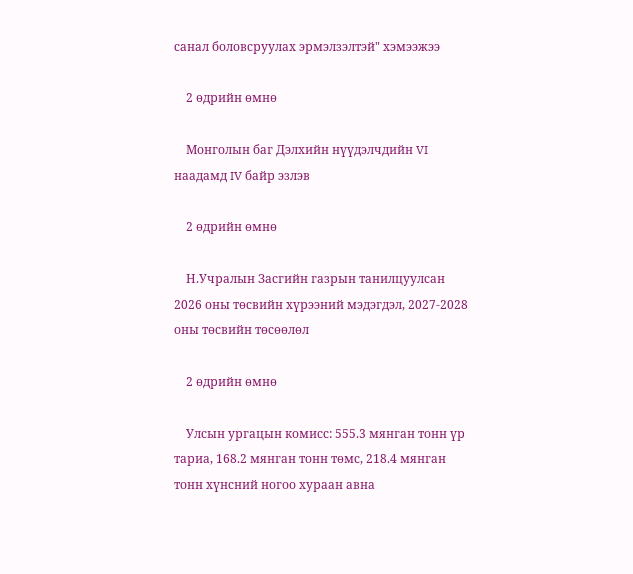санал боловсруулах эрмэлзэлтэй" хэмээжээ

    2 өдрийн өмнө

    Монголын баг Дэлхийн нүүдэлчдийн VI наадамд IV байр эзлэв

    2 өдрийн өмнө

    Н.Учралын Засгийн газрын танилцуулсан 2026 оны төсвийн хүрээний мэдэгдэл, 2027-2028 оны төсвийн төсөөлөл

    2 өдрийн өмнө

    Улсын ургацын комисс: 555.3 мянган тонн үр тариа, 168.2 мянган тонн төмс, 218.4 мянган тонн хүнсний ногоо хураан авна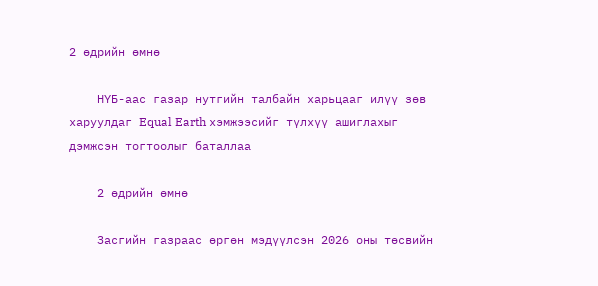2 өдрийн өмнө

    НҮБ-аас газар нутгийн талбайн харьцааг илүү зөв харуулдаг Equal Earth хэмжээсийг түлхүү ашиглахыг дэмжсэн тогтоолыг баталлаа

    2 өдрийн өмнө

    Засгийн газраас өргөн мэдүүлсэн 2026 оны төсвийн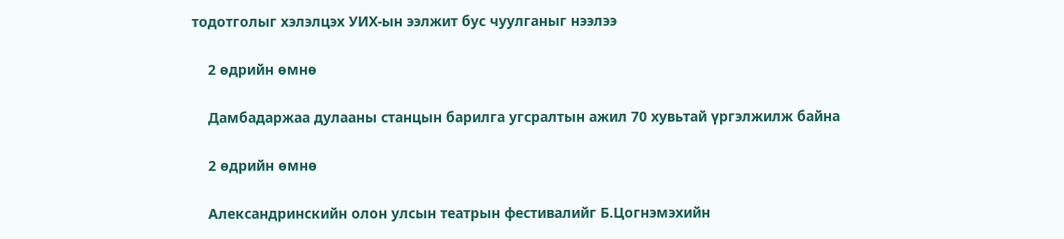тодотголыг хэлэлцэх УИХ-ын ээлжит бус чуулганыг нээлээ

    2 өдрийн өмнө

    Дамбадаржаа дулааны станцын барилга угсралтын ажил 70 хувьтай үргэлжилж байна

    2 өдрийн өмнө

    Александринскийн олон улсын театрын фестивалийг Б.Цогнэмэхийн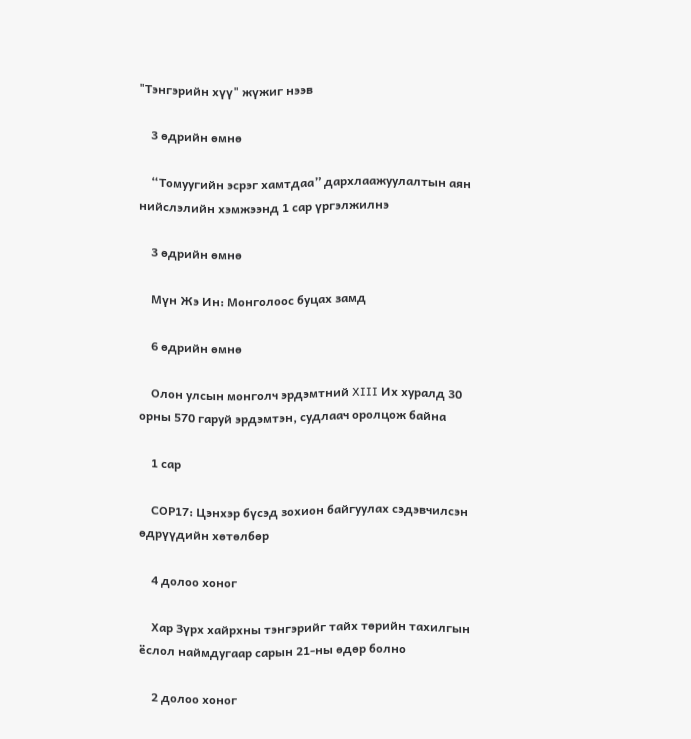"Тэнгэрийн хүү" жүжиг нээв

    3 өдрийн өмнө

    “Томуугийн эсрэг хамтдаа” дархлаажуулалтын аян нийслэлийн хэмжээнд 1 сар үргэлжилнэ

    3 өдрийн өмнө

    Мүн Жэ Ин: Монголоос буцах замд

    6 өдрийн өмнө

    Олон улсын монголч эрдэмтний XIII Их хуралд 30 орны 570 гаруй эрдэмтэн, судлаач оролцож байна

    1 сар

    СОР17: Цэнхэр бүсэд зохион байгуулах сэдэвчилсэн өдрүүдийн хөтөлбөр

    4 долоо хоног

    Хар Зүрх хайрхны тэнгэрийг тайх төрийн тахилгын ёслол наймдугаар сарын 21-ны өдөр болно

    2 долоо хоног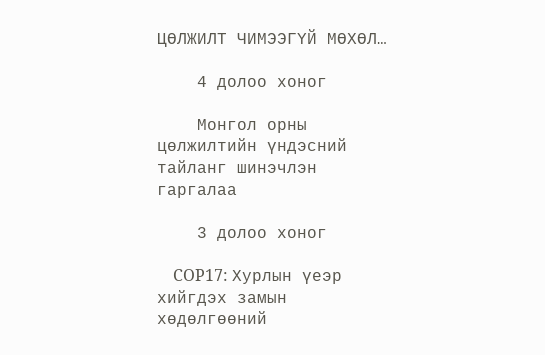ЦӨЛЖИЛТ ЧИМЭЭГҮЙ МӨХӨЛ…

    4 долоо хоног

    Монгол орны цөлжилтийн үндэсний тайланг шинэчлэн гаргалаа

    3 долоо хоног

    COP17: Хурлын үеэр хийгдэх замын хөдөлгөөний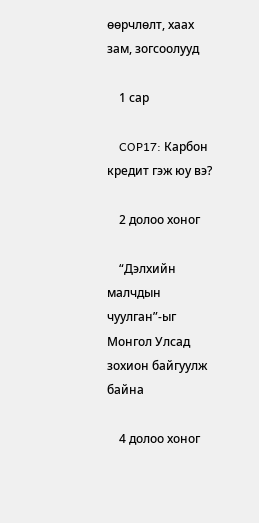өөрчлөлт, хаах зам, зогсоолууд

    1 сар

    COP17: Карбон кредит гэж юу вэ?

    2 долоо хоног

    “Дэлхийн малчдын чуулган”-ыг Монгол Улсад зохион байгуулж байна

    4 долоо хоног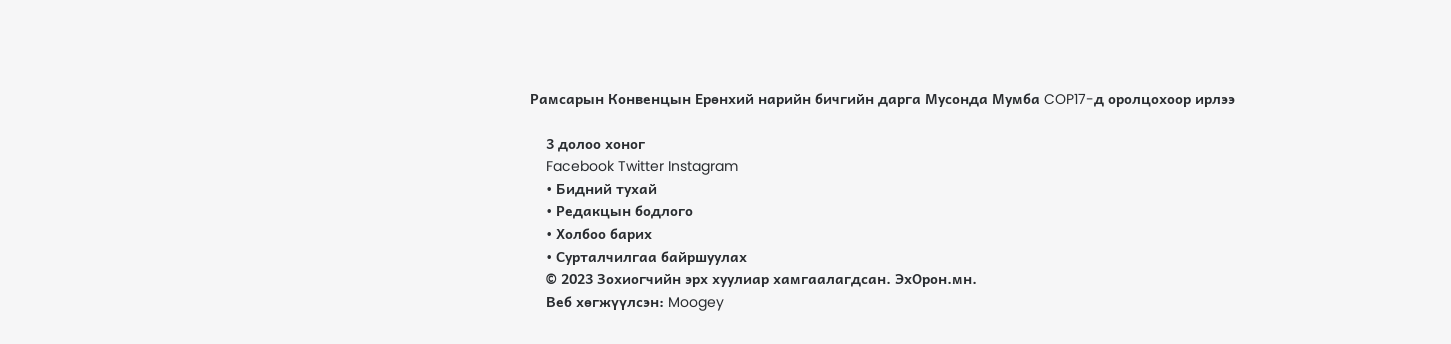Рамсарын Конвенцын Ерөнхий нарийн бичгийн дарга Мусонда Мумба COP17-д оролцохоор ирлээ

    3 долоо хоног
    Facebook Twitter Instagram
    • Бидний тухай
    • Редакцын бодлого
    • Холбоо барих
    • Сурталчилгаа байршуулах
    © 2023 Зохиогчийн эрх хуулиар хамгаалагдсан. ЭхОрон.мн.
    Веб хөгжүүлсэн: Moogey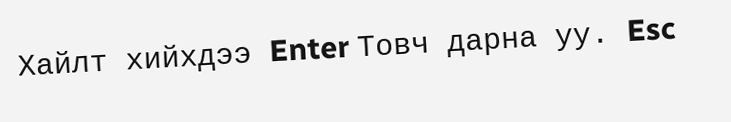Хайлт хийхдээ Enter Товч дарна уу. Esc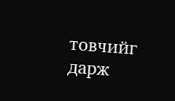товчийг дарж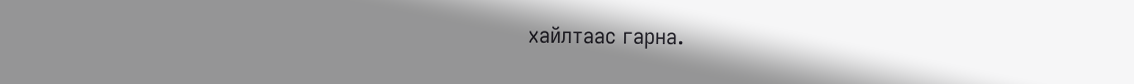хайлтаас гарна.